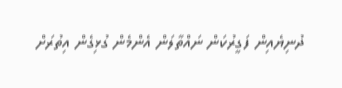ދުނިޔެއިން ފަގީރުކަން ނައްތާލަން އެންމެން ގުޅިގެން އިތުރަށް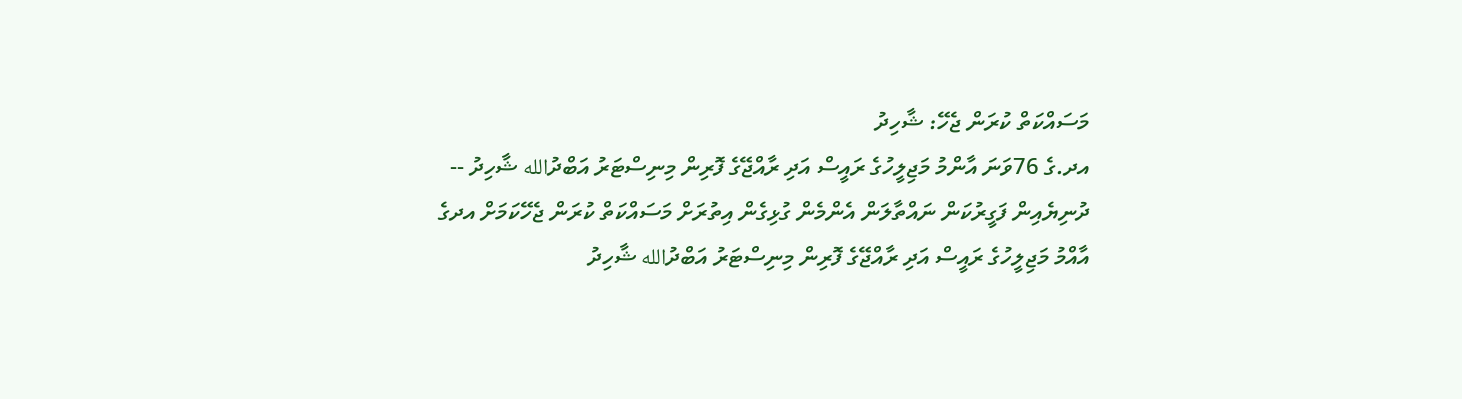މަސައްކަތް ކުރަން ޖެހޭ: ޝާހިދު
އދ.ގެ 76ވަނަ އާންމު މަޖިލީހުގެ ރައީސް އަދި ރާއްޖޭގެ ފޮރިން މިނިސްޓަރު އަބްދުالله ޝާހިދު --
ދުނިޔެއިން ފަގީރުކަން ނައްތާލަން އެންމެން ގުޅިގެން އިތުރަށް މަސައްކަތް ކުރަން ޖެހޭކަމަށް އދގެ އާއްމު މަޖިލީހުގެ ރައީސް އަދި ރާއްޖޭގެ ފޮރިން މިނިސްޓަރު އަބްދުالله ޝާހިދު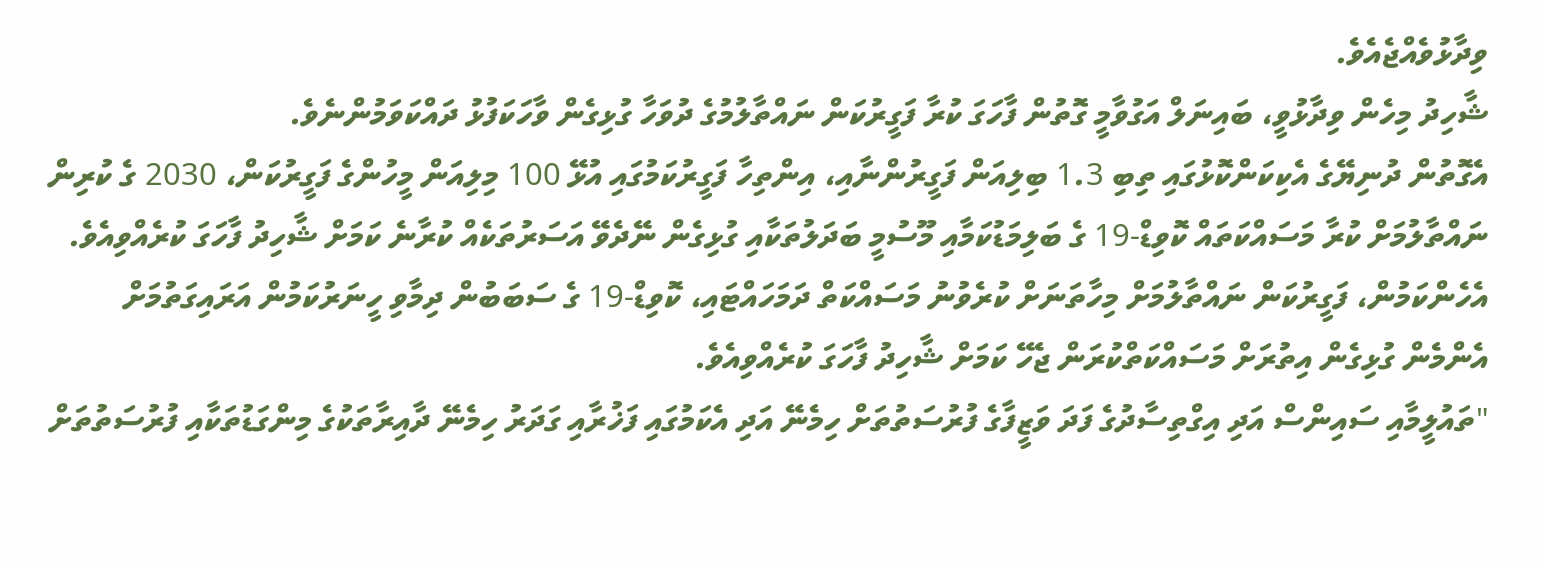ވިދާޅުވެއްޖެއެވެ.
ޝާހިދު މިހެން ވިދާޅުވީ، ބައިނަލް އަގުވާމީ ގޮތުން ފާހަގަ ކުރާ ފަގީރުކަން ނައްތާލުމުގެ ދުވަހާ ގުޅިގެން ވާހަކަފުޅު ދައްކަވަމުންނެވެ.
އެގޮތުން ދުނިޔޭގެ އެކިކަންކޮޅުގައި ތިބި 1.3 ބިލިއަން ފަގީރުންނާއި، އިންތިހާ ފަގީރުކަމުގައި އުޅޭ 100 މިލިއަން މީހުންގެ ފަގީރުކަން، 2030 ގެ ކުރިން ނައްތާލުމަށް ކުރާ މަސައްކަތައް ކޮވިޑް-19 ގެ ބަލިމަޑުކަމާއި މޫސުމީ ބަދަލުތަކާއި ގުޅިގެން ނޭދެވޭ އަސަރުތަކެއް ކުރާނެ ކަމަށް ޝާހިދު ފާހަގަ ކުރެއްވިއެވެ.
އެހެންކަމުން، ފަގީރުކަން ނައްތާލުމަށް މިހާތަނަށް ކުރެވުނު މަސައްކަތް ދަމަހައްޓައި، ކޮވިޑް-19 ގެ ސަބަބުން ދިމާވި ހީނަރުކަމުން އަރައިގަތުމަށް އެންމެން ގުޅިގެން އިތުރަށް މަސައްކަތްކުރަން ޖެހޭ ކަމަށް ޝާހިދު ފާހަގަ ކުރެއްވިއެވެ.
"ތައުލީމާއި ސައިންސް އަދި އިގްތިސާދުގެ ފަދަ ވަޒީފާގެ ފުރުސަތުތަށް ހިމެނޭ އަދި އެކަމުގައި ފަޚުރާއި ގަދަރު ހިމެނޭ ދާއިރާތަކުގެ މިންގަޑުތަކާއި ފުރުސަތުތަށް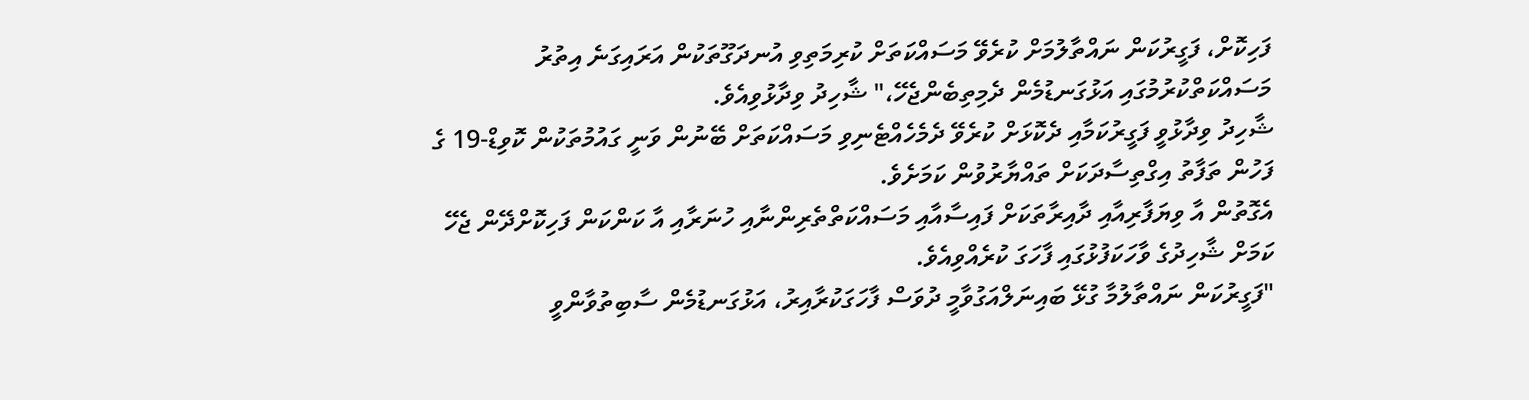ފަހިކޮށް، ފަގީރުކަން ނައްތާލުމަށް ކުރެވޭ މަސައްކަތަށް ކުރިމަތިވި އުނދަގޫތަކުން އަރައިގަނެ އިތުރު މަސައްކަތްކުރުމުގައި އަޅުގަނޑުމެން ދެމިތިބެންޖެހޭ،" ޝާހިދު ވިދާޅުވިއެވެ.
ޝާހިދު ވިދާޅުވީ ފަގީރުކަމާއި ދެކޮޅަށް ކުރެވޭ ދެމެހެއްޓެނިވި މަސައްކަތަށް ބޭނުން ވަނީ ގައުމުތަކުން ކޮވިޑް-19 ގެ ފަހުން ތަފާތު އިގްތިސާދަކަށް ތައްޔާރުވުން ކަމަށެވެ.
އެގޮތުން އާ ވިޔަފާރިއާއި ދާއިރާތަކަށް ފައިސާއާއި މަސައްކަތްތެރިންނާއި ހުނަރާއި އާ ކަންކަން ފަހިކޮށްދޭން ޖެހޭ ކަމަށް ޝާހިދުގެ ވާހަކަފުޅުގައި ފާހަގަ ކުރެއްވިއެވެ.
"ފަގީރުކަން ނައްތާލުމާ ގުޅޭ ބައިނަލްއަގުވާމީ ދުވަސް ފާހަގަކުރާއިރު، އަޅުގަނޑުމެން ސާބިތުވާންވީ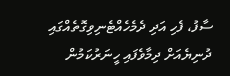ސާފު، ފެހި އަދި ދެމެހެއްޓެނިވިގޮތެއްގައި ދުނިޔެއަށް ދިމާވެފައި ހީނަރުކަމުން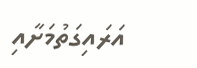އަރައިގަތުމަށާއި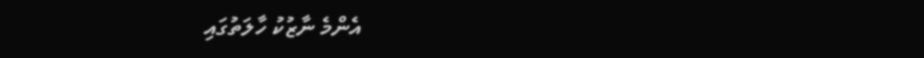އެންމެ ނާޒުކު ހާލަތުގައި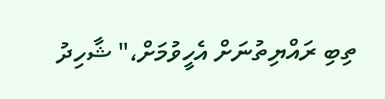ތިބި ރައްޔިތުނަށް އެހީވުމަށް،" ޝާހިދު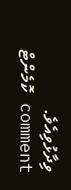ވިދާޅުވިއެވެ.
comment ކޮމެންޓް